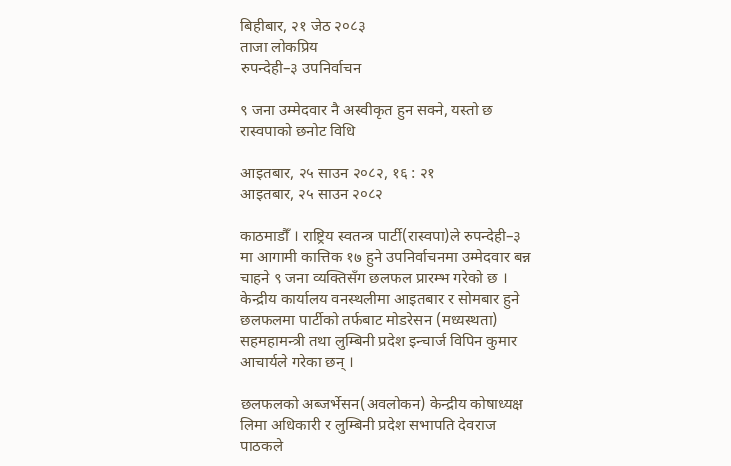बिहीबार, २१ जेठ २०८३
ताजा लोकप्रिय
रुपन्देही–३ उपनिर्वाचन

९ जना उम्मेदवार नै अस्वीकृत हुन सक्ने, यस्तो छ रास्वपाको छनोट विधि

आइतबार, २५ साउन २०८२, १६ : २१
आइतबार, २५ साउन २०८२

काठमाडौँ । राष्ट्रिय स्वतन्त्र पार्टी(रास्वपा)ले रुपन्देही–३ मा आगामी कात्तिक १७ हुने उपनिर्वाचनमा उम्मेदवार बन्न चाहने ९ जना व्यक्तिसँग छलफल प्रारम्भ गरेको छ । केन्द्रीय कार्यालय वनस्थलीमा आइतबार र सोमबार हुने छलफलमा पार्टीको तर्फबाट मोडरेसन (मध्यस्थता) सहमहामन्त्री तथा लुम्बिनी प्रदेश इन्चार्ज विपिन कुमार आचार्यले गरेका छन् ।

छलफलको अब्जर्भेसन(अवलोकन) केन्द्रीय कोषाध्यक्ष लिमा अधिकारी र लुम्बिनी प्रदेश सभापति देवराज पाठकले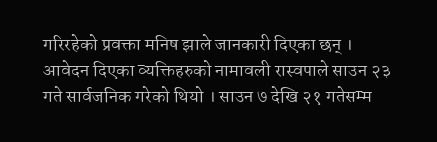गरिरहेको प्रवक्ता मनिष झाले जानकारी दिएका छन् । आवेदन दिएका व्यक्तिहरुको नामावली रास्वपाले साउन २३ गते सार्वजनिक गरेको थियो । साउन ७ देखि २१ गतेसम्म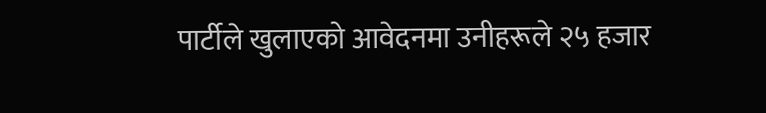पार्टीले खुलाएको आवेदनमा उनीहरूले २५ हजार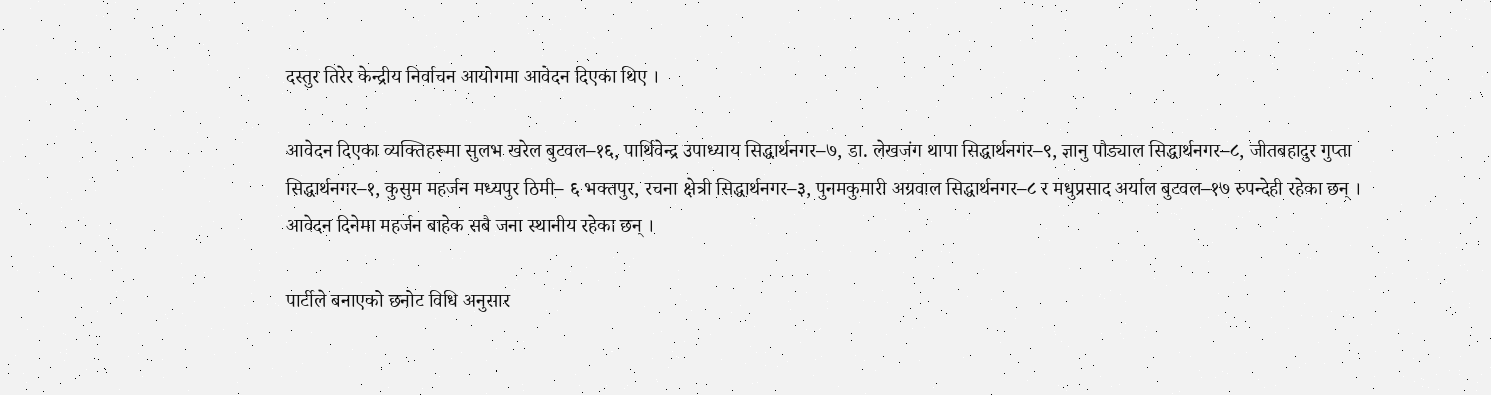दस्तुर तिरेर केन्द्रीय निर्वाचन आयोगमा आवेदन दिएका थिए ।

आवेदन दिएका व्यक्तिहरूमा सुलभ खरेल बुटवल–१६, पार्थिवेन्द्र उपाध्याय सिद्धार्थनगर–७, डा. लेखजंग थापा सिद्धार्थनगर–९, ज्ञानु पौड्याल सिद्धार्थनगर–८, जीतबहादुर गुप्ता सिद्धार्थनगर–१, कुसुम महर्जन मध्यपुर ठिमी– ६ भक्तपुर, रचना क्षेत्री सिद्धार्थनगर–३, पुनमकुमारी अग्रवाल सिद्धार्थनगर–८ र मधुप्रसाद अर्याल बुटवल–१७ रुपन्देही रहेका छन् । आवेदन दिनेमा महर्जन बाहेक सबै जना स्थानीय रहेका छन् ।

पार्टीले बनाएको छनोट विधि अनुसार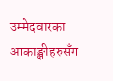उम्मेदवारका आकाङ्क्षीहरुसँग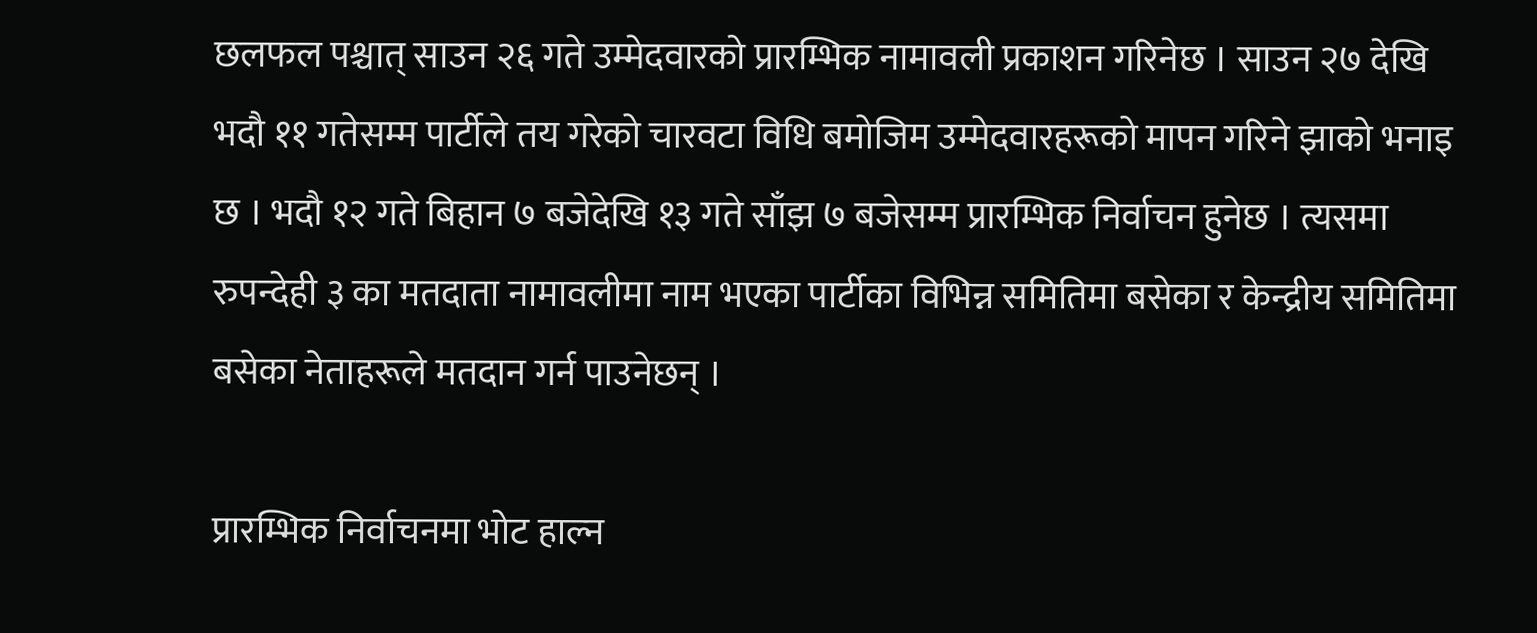छलफल पश्चात् साउन २६ गते उम्मेदवारको प्रारम्भिक नामावली प्रकाशन गरिनेछ । साउन २७ देखि भदौ ११ गतेसम्म पार्टीले तय गरेको चारवटा विधि बमोजिम उम्मेदवारहरूको मापन गरिने झाको भनाइ छ । भदौ १२ गते बिहान ७ बजेदेखि १३ गते साँझ ७ बजेसम्म प्रारम्भिक निर्वाचन हुनेछ । त्यसमा रुपन्देही ३ का मतदाता नामावलीमा नाम भएका पार्टीका विभिन्न समितिमा बसेका र केन्द्रीय समितिमा बसेका नेताहरूले मतदान गर्न पाउनेछन् ।

प्रारम्भिक निर्वाचनमा भोट हाल्न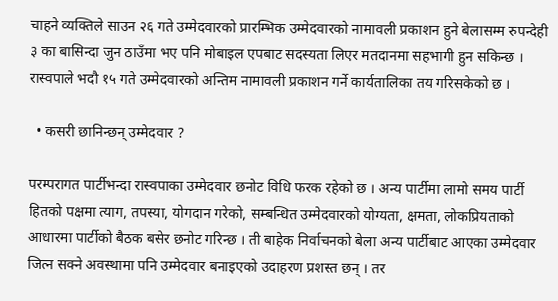चाहने व्यक्तिले साउन २६ गते उम्मेदवारको प्रारम्भिक उम्मेदवारको नामावली प्रकाशन हुने बेलासम्म रुपन्देही ३ का बासिन्दा जुन ठाउँमा भए पनि मोबाइल एपबाट सदस्यता लिएर मतदानमा सहभागी हुन सकिन्छ । रास्वपाले भदौ १५ गते उम्मेदवारको अन्तिम नामावली प्रकाशन गर्ने कार्यतालिका तय गरिसकेको छ ।

  • कसरी छानिन्छन् उम्मेदवार ?

परम्परागत पार्टीभन्दा रास्वपाका उम्मेदवार छनोट विधि फरक रहेको छ । अन्य पार्टीमा लामो समय पार्टी हितको पक्षमा त्याग, तपस्या, योगदान गरेको, सम्बन्धित उम्मेदवारको योग्यता, क्षमता, लोकप्रियताको आधारमा पार्टीको बैठक बसेर छनोट गरिन्छ । ती बाहेक निर्वाचनको बेला अन्य पार्टीबाट आएका उम्मेदवार जित्न सक्ने अवस्थामा पनि उम्मेदवार बनाइएको उदाहरण प्रशस्त छन् । तर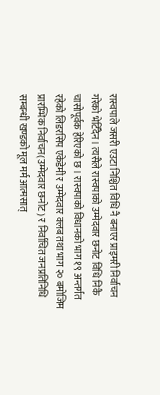रास्वपाले जसरी एउटा निश्चित विधि नै बनाएर प्राइमरी निर्वाचन गरेको भेटिँदैन । त्यसैले रास्वपाको उम्मेदवार छनोट विधि निकै चासोपूर्वक हेरिएको छ । रास्वपाको विधानको भाग १९ अन्तर्गत रहेको लिडरसिप एकेडेमी र उम्मेदवार क्लब तथा भाग २० बमोजिम प्रारम्भिक निर्वाचन(उम्मेदवार छनोट) र निर्वाचित जनप्रतिनिधि सम्बन्धी खण्डको मूल मर्म आत्मसात्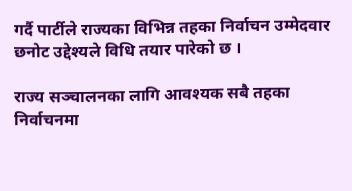गर्दै पार्टीले राज्यका विभिन्न तहका निर्वाचन उम्मेदवार छनोट उद्देश्यले विधि तयार पारेको छ ।

राज्य सञ्चालनका लागि आवश्यक सबै तहका निर्वाचनमा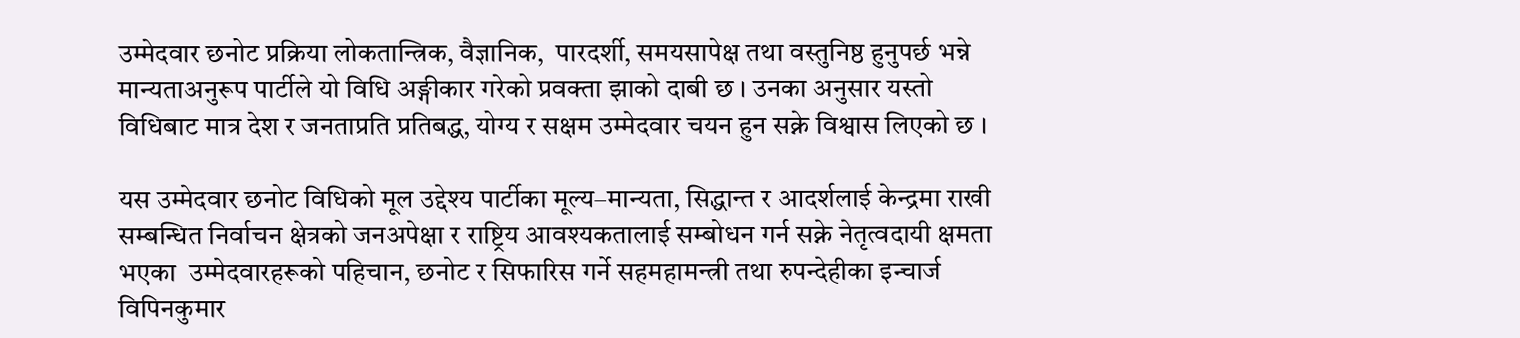उम्मेदवार छनोट प्रक्रिया लोकतान्त्रिक, वैज्ञानिक,  पारदर्शी, समयसापेक्ष तथा वस्तुनिष्ठ हुनुपर्छ भन्ने मान्यताअनुरूप पार्टीले यो विधि अङ्गीकार गरेको प्रवक्ता झाको दाबी छ । उनका अनुसार यस्तो विधिबाट मात्र देश र जनताप्रति प्रतिबद्ध, योग्य र सक्षम उम्मेदवार चयन हुन सक्ने विश्वास लिएको छ ।

यस उम्मेदवार छनोट विधिको मूल उद्देश्य पार्टीका मूल्य–मान्यता, सिद्धान्त र आदर्शलाई केन्द्रमा राखी सम्बन्धित निर्वाचन क्षेत्रको जनअपेक्षा र राष्ट्रिय आवश्यकतालाई सम्बोधन गर्न सक्ने नेतृत्वदायी क्षमता भएका  उम्मेदवारहरूको पहिचान, छनोट र सिफारिस गर्ने सहमहामन्त्री तथा रुपन्देहीका इन्चार्ज विपिनकुमार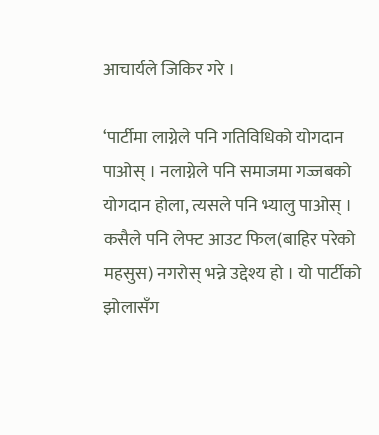आचार्यले जिकिर गरे ।

‘पार्टीमा लाग्नेले पनि गतिविधिको योगदान पाओस् । नलाग्नेले पनि समाजमा गज्जबको योगदान होला, त्यसले पनि भ्यालु पाओस् । कसैले पनि लेफ्ट आउट फिल(बाहिर परेको महसुस) नगरोस् भन्ने उद्देश्य हो । यो पार्टीको झोलासँग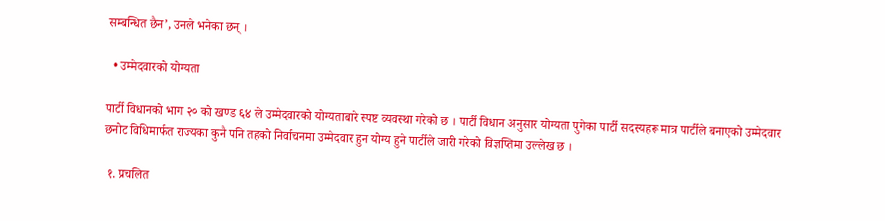सम्बन्धित छैन’, उनले भनेका छन् ।

  • उम्मेदवारको योग्यता

पार्टी विधानको भाग २० को खण्ड ६४ ले उम्मेदवारको योग्यताबारे स्पष्ट व्यवस्था गरेको छ । पार्टी विधान अनुसार योग्यता पुगेका पार्टी सदस्यहरू मात्र पार्टीले बनाएको उम्मेदवार छनोट विधिमार्फत राज्यका कुनै पनि तहको निर्वाचनमा उम्मेदवार हुन योग्य हुने पार्टीले जारी गरेको विज्ञप्तिमा उल्लेख छ ।

 १. प्रचलित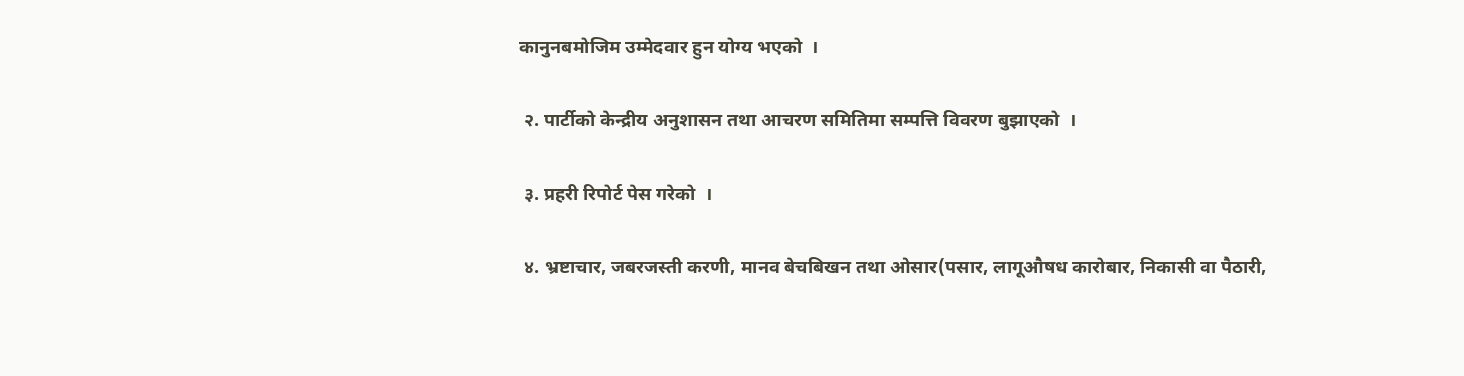कानुनबमोजिम उम्मेदवार हुन योग्य भएको  ।

 २. पार्टीको केन्द्रीय अनुशासन तथा आचरण समितिमा सम्पत्ति विवरण बुझाएको  ।

 ३. प्रहरी रिपोर्ट पेस गरेको  ।

 ४. भ्रष्टाचार, जबरजस्ती करणी, मानव बेचबिखन तथा ओसार(पसार, लागूऔषध कारोबार, निकासी वा पैठारी,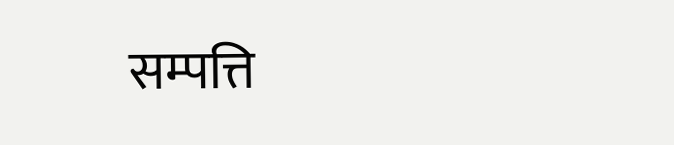सम्पत्ति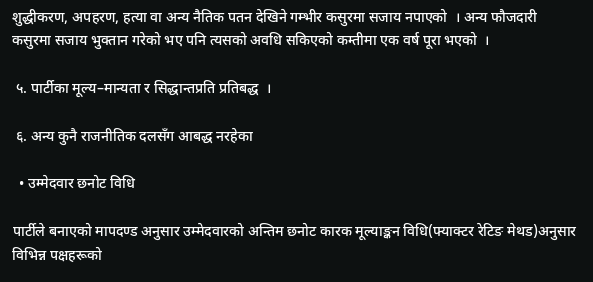शुद्धीकरण, अपहरण, हत्या वा अन्य नैतिक पतन देखिने गम्भीर कसुरमा सजाय नपाएको  । अन्य फौजदारी कसुरमा सजाय भुक्तान गरेको भए पनि त्यसको अवधि सकिएको कम्तीमा एक वर्ष पूरा भएको  ।

 ५. पार्टीका मूल्य–मान्यता र सिद्धान्तप्रति प्रतिबद्ध  ।

 ६. अन्य कुनै राजनीतिक दलसँग आबद्ध नरहेका

  • उम्मेदवार छनोट विधि

पार्टीले बनाएको मापदण्ड अनुसार उम्मेदवारको अन्तिम छनोट कारक मूल्याङ्कन विधि(फ्याक्टर रेटिङ मेथड)अनुसार विभिन्न पक्षहरूको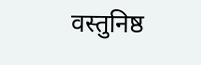वस्तुनिष्ठ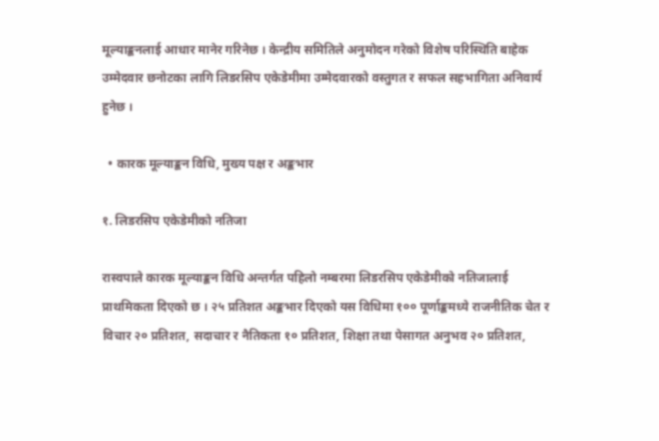मूल्याङ्कनलाई आधार मानेर गरिनेछ । केन्द्रीय समितिले अनुमोदन गरेको विशेष परिस्थिति बाहेक उम्मेदवार छनोटका लागि लिडरसिप एकेडेमीमा उम्मेदवारको वस्तुगत र सफल सहभागिता अनिवार्य हुनेछ ।

  • कारक मूल्याङ्कन विधि, मुख्य पक्ष र अङ्कभार

१. लिडरसिप एकेडेमीको नतिजा

रास्वपाले कारक मूल्याङ्कन विधि अन्तर्गत पहिलो नम्बरमा लिडरसिप एकेडेमीको नतिजालाई प्राथमिकता दिएको छ । २५ प्रतिशत अङ्कभार दिएको यस विधिमा १०० पूर्णाङ्कमध्ये राजनीतिक चेत र विचार २० प्रतिशत, सदाचार र नैतिकता १० प्रतिशत, शिक्षा तथा पेसागत अनुभव २० प्रतिशत,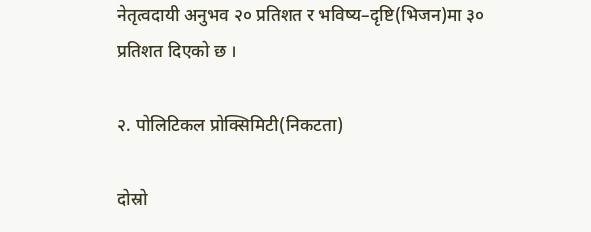नेतृत्वदायी अनुभव २० प्रतिशत र भविष्य–दृष्टि(भिजन)मा ३० प्रतिशत दिएको छ ।

२. पोलिटिकल प्रोक्सिमिटी(निकटता)

दोस्रो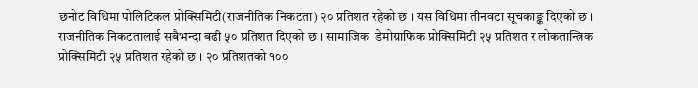छनोट विधिमा पोलिटिकल प्रोक्सिमिटी(राजनीतिक निकटता) २० प्रतिशत रहेको छ । यस विधिमा तीनवटा सूचकाङ्क दिएको छ । राजनीतिक निकटतालाई सबैभन्दा बढी ५० प्रतिशत दिएको छ । सामाजिक  डेमोग्राफिक प्रोक्सिमिटी २५ प्रतिशत र लोकतान्त्रिक प्रोक्सिमिटी २५ प्रतिशत रहेको छ । २० प्रतिशतको १००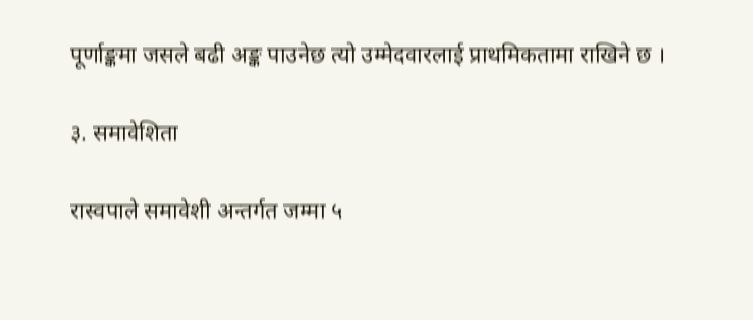पूर्णाङ्कमा जसले बढी अङ्क पाउनेछ त्यो उम्मेदवारलाई प्राथमिकतामा राखिने छ ।

३. समावेशिता

रास्वपाले समावेशी अन्तर्गत जम्मा ५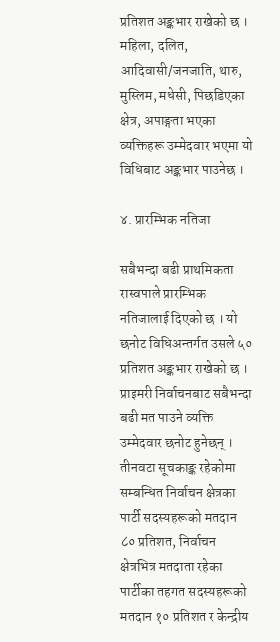प्रतिशत अङ्कभार राखेको छ । महिला, दलित, आदिवासी/जनजाति, थारु, मुस्लिम, मधेसी, पिछडिएका क्षेत्र, अपाङ्गता भएका व्यक्तिहरू उम्मेदवार भएमा यो विधिबाट अङ्कभार पाउनेछ ।

४. प्रारम्भिक नतिजा

सबैभन्दा बढी प्राथमिकता रास्वपाले प्रारम्भिक नतिजालाई दिएको छ । यो छनोट विधिअन्तर्गत उसले ५० प्रतिशत अङ्कभार राखेको छ । प्राइमरी निर्वाचनबाट सबैभन्दा बढी मत पाउने व्यक्ति उम्मेदवार छनोट हुनेछन् । तीनवटा सूचकाङ्क रहेकोमा सम्बन्धित निर्वाचन क्षेत्रका पार्टी सदस्यहरूको मतदान ८० प्रतिशत, निर्वाचन क्षेत्रभित्र मतदाता रहेका  पार्टीका तहगत सदस्यहरूको मतदान १० प्रतिशत र केन्द्रीय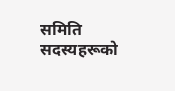समिति सदस्यहरूको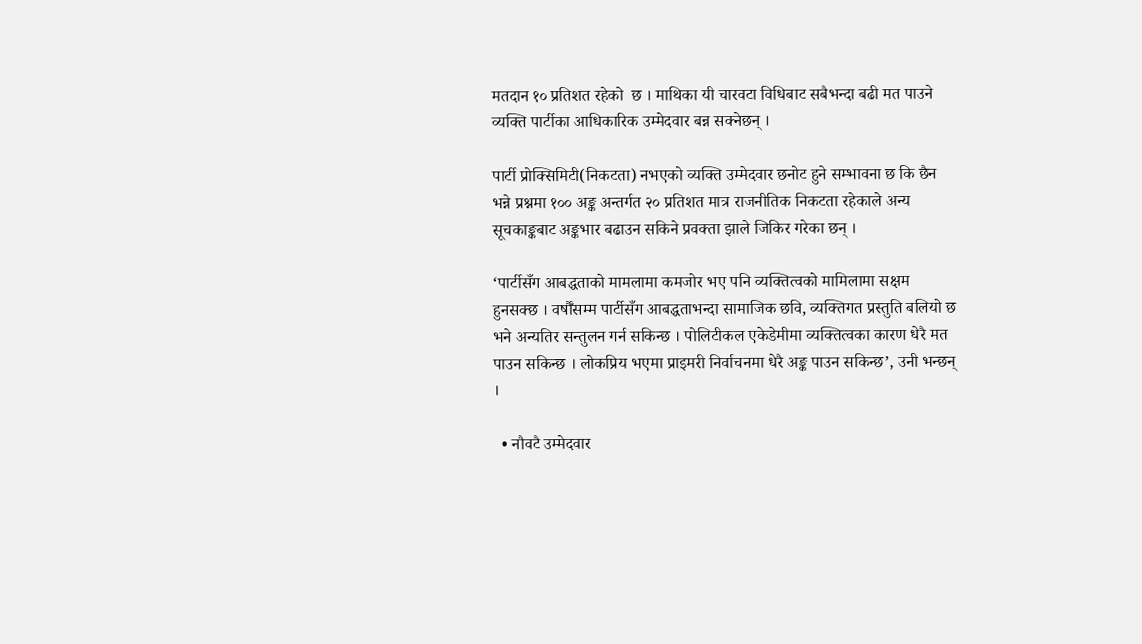मतदान १० प्रतिशत रहेको  छ । माथिका यी चारवटा विधिबाट सबैभन्दा बढी मत पाउने व्यक्ति पार्टीका आधिकारिक उम्मेदवार बन्न सक्नेछन् ।

पार्टी प्रोक्सिमिटी(निकटता) नभएको व्यक्ति उम्मेदवार छनोट हुने सम्भावना छ कि छैन भन्ने प्रश्नमा १०० अङ्क अन्तर्गत २० प्रतिशत मात्र राजनीतिक निकटता रहेकाले अन्य सूचकाङ्कबाट अङ्कभार बढाउन सकिने प्रवक्ता झाले जिकिर गरेका छन् ।

‘पार्टीसँग आबद्धताको मामलामा कमजोर भए पनि व्यक्तित्वको मामिलामा सक्षम हुनसक्छ । वर्षौँसम्म पार्टीसँग आबद्धताभन्दा सामाजिक छवि, व्यक्तिगत प्रस्तुति बलियो छ भने अन्यतिर सन्तुलन गर्न सकिन्छ । पोलिटीकल एकेडेमीमा व्यक्तित्वका कारण धेरै मत पाउन सकिन्छ । लोकप्रिय भएमा प्राइमरी निर्वाचनमा धेरै अङ्क पाउन सकिन्छ’, उनी भन्छन् ।

  • नौवटै उम्मेदवार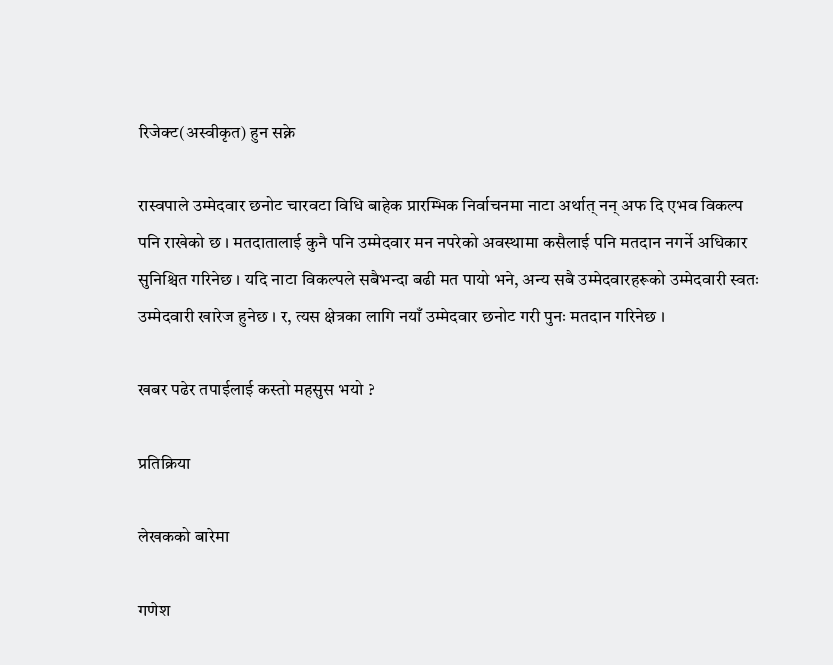रिजेक्ट(अस्वीकृत) हुन सक्ने

रास्वपाले उम्मेदवार छनोट चारवटा विधि बाहेक प्रारम्भिक निर्वाचनमा नाटा अर्थात् नन् अफ दि एभव विकल्प पनि राखेको छ । मतदातालाई कुनै पनि उम्मेदवार मन नपरेको अवस्थामा कसैलाई पनि मतदान नगर्ने अधिकार सुनिश्चित गरिनेछ । यदि नाटा विकल्पले सबैभन्दा बढी मत पायो भने, अन्य सबै उम्मेदवारहरूको उम्मेदवारी स्वतः उम्मेदवारी खारेज हुनेछ । र, त्यस क्षेत्रका लागि नयाँ उम्मेदवार छनोट गरी पुनः मतदान गरिनेछ ।

खबर पढेर तपाईलाई कस्तो महसुस भयो ?

प्रतिक्रिया

लेखकको बारेमा

गणेश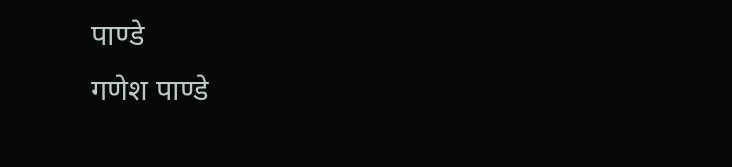पाण्डे
गणेश पाण्डे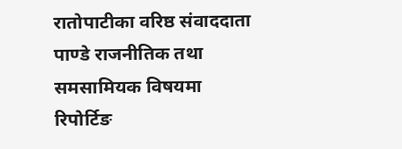रातोपाटीका वरिष्ठ संवाददाता पाण्डे राजनीतिक तथा समसामियक विषयमा रिपोर्टिङ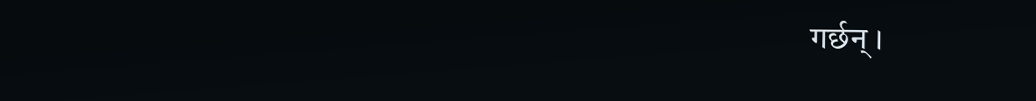गर्छन् ।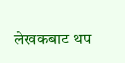लेखकबाट थप